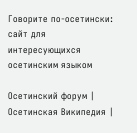Говорите по-осетински: сайт для интересующихся осетинским языком

Осетинский форум | Осетинская Википедия |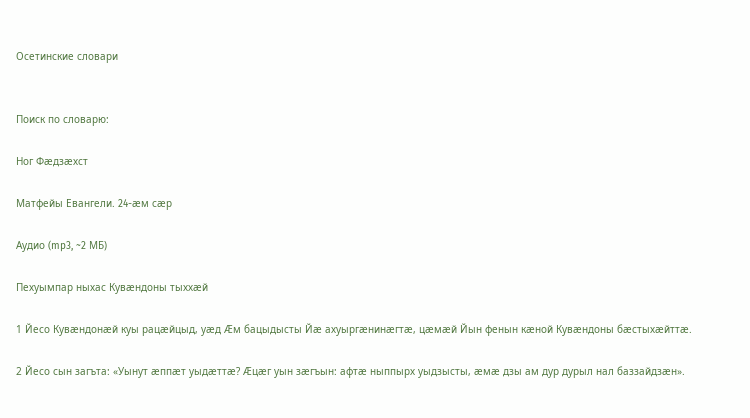Осетинские словари


Поиск по словарю:

Ног Фæдзæхст

Матфейы Евангели. 24-æм сæр

Аудио (mp3, ~2 МБ)

Пехуымпар ныхас Кувæндоны тыххæй

1 Йесо Кувæндонæй куы рацæйцыд, уæд Æм бацыдысты Йæ ахуыргæнинæгтæ, цæмæй Йын фенын кæной Кувæндоны бæстыхæйттæ.

2 Йесо сын загъта: «Уынут æппæт уыдæттæ? Æцæг уын зæгъын: афтæ ныппырх уыдзысты, æмæ дзы ам дур дурыл нал баззайдзæн».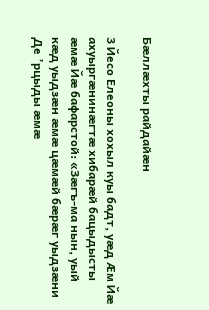Бæллæхты райдайæн

3 Йесо Елеоны хохыл куы бадт, уæд Æм Йæ ахуыргæнинæгтæ хибарæй бацыдысты æмæ Йæ бафарстой: «Зæгъ-ма нын, уый кæд уыдзæн æмæ цæмæй бæрæг уыдзæни Де ’рцыды æмæ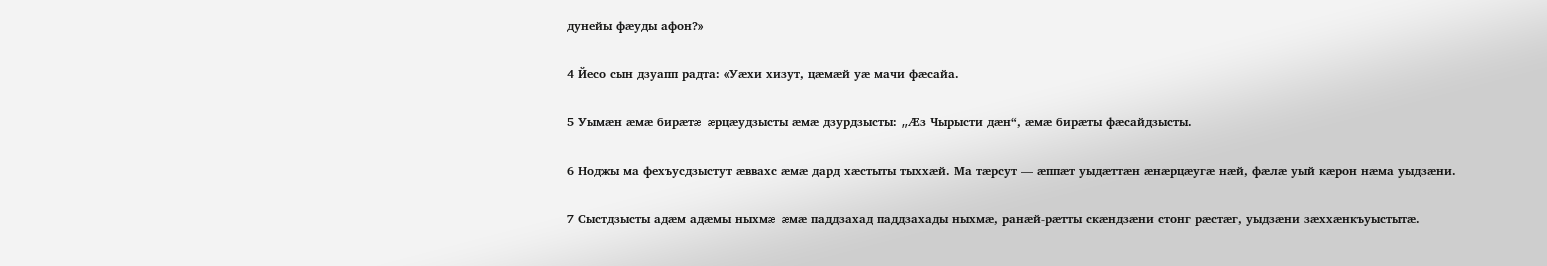дунейы фæуды афон?»

4 Йесо сын дзуапп радта: «Уæхи хизут, цæмæй уæ мачи фæсайа.

5 Уымæн æмæ бирæтæ æрцæудзысты æмæ дзурдзысты: „Æз Чырысти дæн“, æмæ бирæты фæсайдзысты.

6 Ноджы ма фехъусдзыстут æввахс æмæ дард хæстыты тыххæй. Ма тæрсут — æппæт уыдæттæн æнæрцæугæ нæй, фæлæ уый кæрон нæма уыдзæни.

7 Сыстдзысты адæм адæмы ныхмæ æмæ паддзахад паддзахады ныхмæ, ранæй-рæтты скæндзæни стонг рæстæг, уыдзæни зæххæнкъуыстытæ.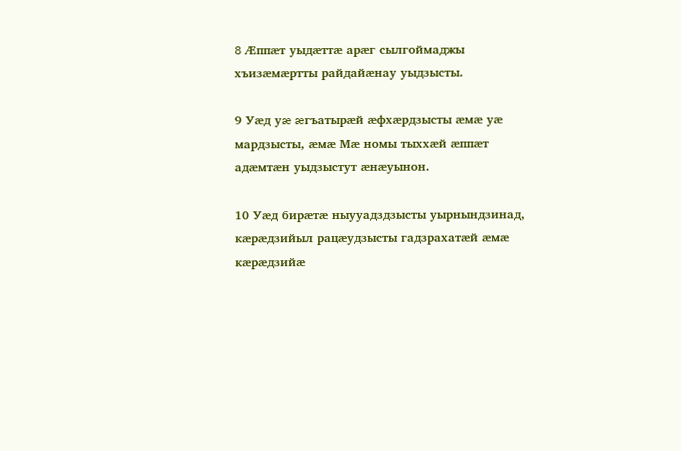8 Æппæт уыдæттæ арæг сылгоймаджы хъизæмæртты райдайæнау уыдзысты.

9 Уæд уæ æгъатырæй æфхæрдзысты æмæ уæ мардзысты, æмæ Мæ номы тыххæй æппæт адæмтæн уыдзыстут æнæуынон.

10 Уæд бирæтæ ныууадздзысты уырнындзинад, кæрæдзийыл рацæудзысты гадзрахатæй æмæ кæрæдзийæ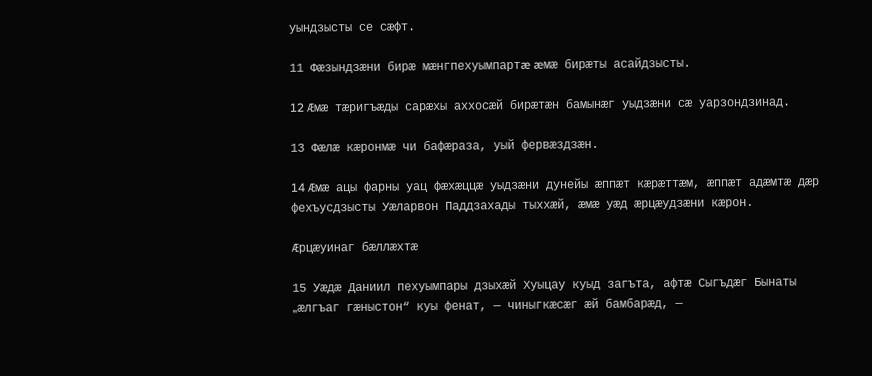уындзысты се сæфт.

11 Фæзындзæни бирæ мæнгпехуымпартæ æмæ бирæты асайдзысты.

12 Æмæ тæригъæды сарæхы аххосæй бирæтæн бамынæг уыдзæни сæ уарзондзинад.

13 Фæлæ кæронмæ чи бафæраза, уый фервæздзæн.

14 Æмæ ацы фарны уац фæхæццæ уыдзæни дунейы æппæт кæрæттæм, æппæт адæмтæ дæр фехъусдзысты Уæларвон Паддзахады тыххæй, æмæ уæд æрцæудзæни кæрон.

Æрцæуинаг бæллæхтæ

15 Уæдæ Даниил пехуымпары дзыхæй Хуыцау куыд загъта, афтæ Сыгъдæг Бынаты „æлгъаг гæныстон“ куы фенат, — чиныгкæсæг æй бамбарæд, —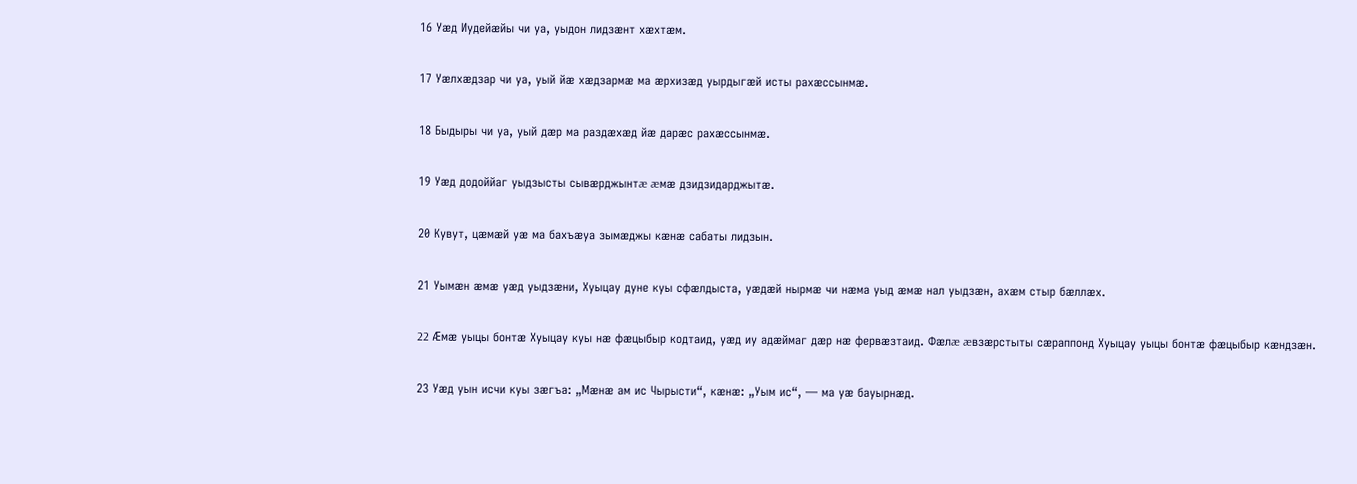16 Уæд Иудейæйы чи уа, уыдон лидзæнт хæхтæм.

17 Уæлхæдзар чи уа, уый йæ хæдзармæ ма æрхизæд уырдыгæй исты рахæссынмæ.

18 Быдыры чи уа, уый дæр ма раздæхæд йæ дарæс рахæссынмæ.

19 Уæд додоййаг уыдзысты сывæрджынтæ æмæ дзидзидарджытæ.

20 Кувут, цæмæй уæ ма бахъæуа зымæджы кæнæ сабаты лидзын.

21 Уымæн æмæ уæд уыдзæни, Хуыцау дуне куы сфæлдыста, уæдæй нырмæ чи нæма уыд æмæ нал уыдзæн, ахæм стыр бæллæх.

22 Æмæ уыцы бонтæ Хуыцау куы нæ фæцыбыр кодтаид, уæд иу адæймаг дæр нæ фервæзтаид. Фæлæ æвзæрстыты сæраппонд Хуыцау уыцы бонтæ фæцыбыр кæндзæн.

23 Уæд уын исчи куы зæгъа: „Мæнæ ам ис Чырысти“, кæнæ: „Уым ис“, — ма уæ бауырнæд.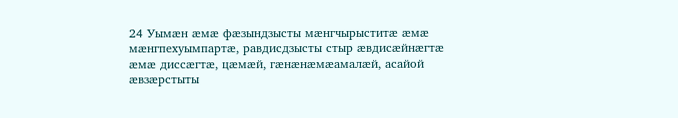24 Уымæн æмæ фæзындзысты мæнгчырыститæ æмæ мæнгпехуымпартæ, равдисдзысты стыр æвдисæйнæгтæ æмæ диссæгтæ, цæмæй, гæнæнæмæамалæй, асайой æвзæрстыты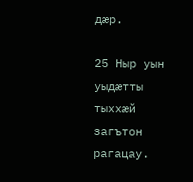дæр.

25 Ныр уын уыдæтты тыххæй загътон рагацау.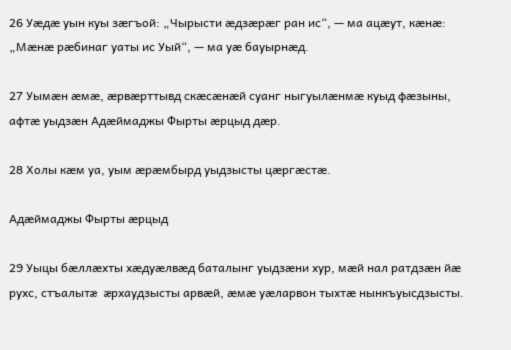26 Уæдæ уын куы зæгъой: „Чырысти æдзæрæг ран ис“, — ма ацæут, кæнæ: „Мæнæ рæбинаг уаты ис Уый“, — ма уæ бауырнæд.

27 Уымæн æмæ, æрвæрттывд скæсæнæй суанг ныгуылæнмæ куыд фæзыны, афтæ уыдзæн Адæймаджы Фырты æрцыд дæр.

28 Холы кæм уа, уым æрæмбырд уыдзысты цæргæстæ.

Адæймаджы Фырты æрцыд

29 Уыцы бæллæхты хæдуæлвæд баталынг уыдзæни хур, мæй нал ратдзæн йæ рухс, стъалытæ æрхаудзысты арвæй, æмæ уæларвон тыхтæ нынкъуысдзысты.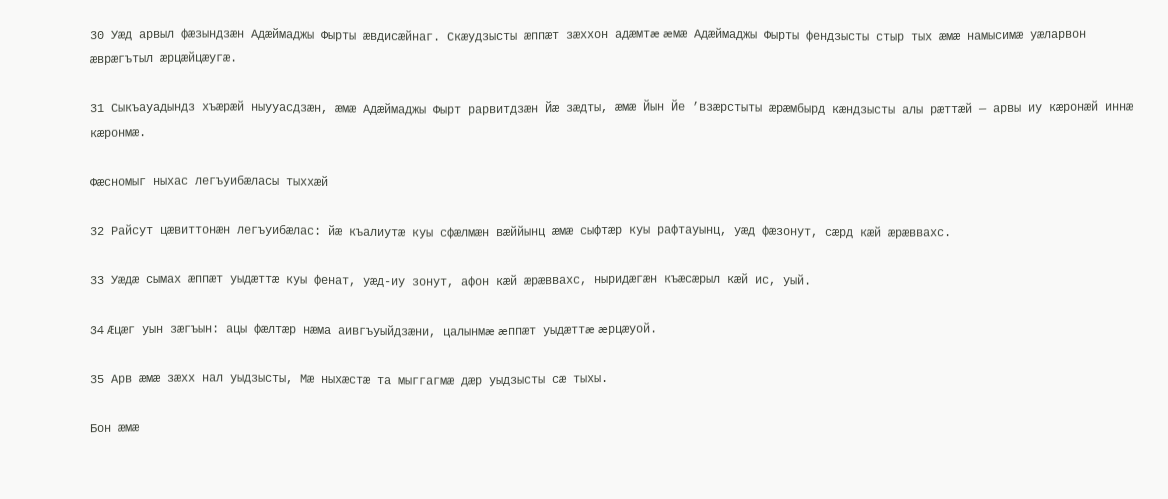30 Уæд арвыл фæзындзæн Адæймаджы Фырты æвдисæйнаг. Скæудзысты æппæт зæххон адæмтæ æмæ Адæймаджы Фырты фендзысты стыр тых æмæ намысимæ уæларвон æврæгътыл æрцæйцæугæ.

31 Сыкъауадындз хъæрæй ныууасдзæн, æмæ Адæймаджы Фырт рарвитдзæн Йæ зæдты, æмæ Йын Йе ’взæрстыты æрæмбырд кæндзысты алы рæттæй — арвы иу кæронæй иннæ кæронмæ.

Фæсномыг ныхас легъуибæласы тыххæй

32 Райсут цæвиттонæн легъуибæлас: йæ къалиутæ куы сфæлмæн вæййынц æмæ сыфтæр куы рафтауынц, уæд фæзонут, сæрд кæй æрæввахс.

33 Уæдæ сымах æппæт уыдæттæ куы фенат, уæд-иу зонут, афон кæй æрæввахс, ныридæгæн къæсæрыл кæй ис, уый.

34 Æцæг уын зæгъын: ацы фæлтæр нæма аивгъуыйдзæни, цалынмæ æппæт уыдæттæ æрцæуой.

35 Арв æмæ зæхх нал уыдзысты, Мæ ныхæстæ та мыггагмæ дæр уыдзысты сæ тыхы.

Бон æмæ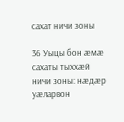сахат ничи зоны

36 Уыцы бон æмæ сахаты тыххæй ничи зоны: нæдæр уæларвон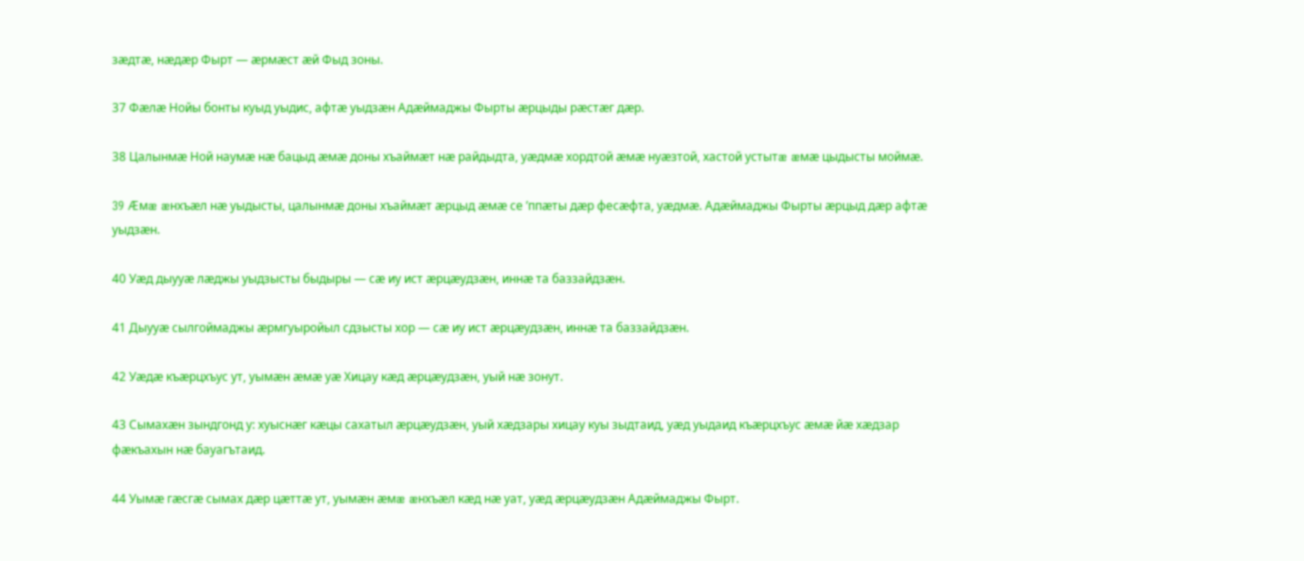зæдтæ, нæдæр Фырт — æрмæст æй Фыд зоны.

37 Фæлæ Нойы бонты куыд уыдис, афтæ уыдзæн Адæймаджы Фырты æрцыды рæстæг дæр.

38 Цалынмæ Ной наумæ нæ бацыд æмæ доны хъаймæт нæ райдыдта, уæдмæ хордтой æмæ нуæзтой, хастой устытæ æмæ цыдысты моймæ.

39 Æмæ æнхъæл нæ уыдысты, цалынмæ доны хъаймæт æрцыд æмæ се ’ппæты дæр фесæфта, уæдмæ. Адæймаджы Фырты æрцыд дæр афтæ уыдзæн.

40 Уæд дыууæ лæджы уыдзысты быдыры — сæ иу ист æрцæудзæн, иннæ та баззайдзæн.

41 Дыууæ сылгоймаджы æрмгуыройыл сдзысты хор — сæ иу ист æрцæудзæн, иннæ та баззайдзæн.

42 Уæдæ къæрцхъус ут, уымæн æмæ уæ Хицау кæд æрцæудзæн, уый нæ зонут.

43 Сымахæн зындгонд у: хуыснæг кæцы сахатыл æрцæудзæн, уый хæдзары хицау куы зыдтаид, уæд уыдаид къæрцхъус æмæ йæ хæдзар фæкъахын нæ бауагътаид.

44 Уымæ гæсгæ сымах дæр цæттæ ут, уымæн æмæ æнхъæл кæд нæ уат, уæд æрцæудзæн Адæймаджы Фырт.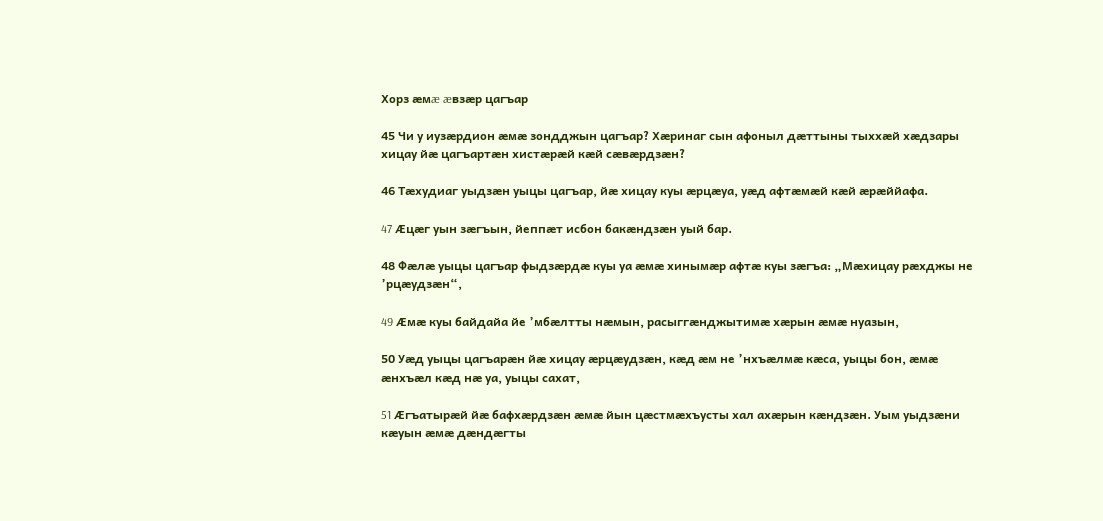Хорз æмæ æвзæр цагъар

45 Чи у иузæрдион æмæ зондджын цагъар? Хæринаг сын афоныл дæттыны тыххæй хæдзары хицау йæ цагъартæн хистæрæй кæй сæвæрдзæн?

46 Тæхудиаг уыдзæн уыцы цагъар, йæ хицау куы æрцæуа, уæд афтæмæй кæй æрæййафа.

47 Æцæг уын зæгъын, йеппæт исбон бакæндзæн уый бар.

48 Фæлæ уыцы цагъар фыдзæрдæ куы уа æмæ хинымæр афтæ куы зæгъа: „Мæхицау рæхджы не ’рцæудзæн“,

49 Æмæ куы байдайа йе ’мбæлтты нæмын, расыггæнджытимæ хæрын æмæ нуазын,

50 Уæд уыцы цагъарæн йæ хицау æрцæудзæн, кæд æм не ’нхъæлмæ кæса, уыцы бон, æмæ æнхъæл кæд нæ уа, уыцы сахат,

51 Æгъатырæй йæ бафхæрдзæн æмæ йын цæстмæхъусты хал ахæрын кæндзæн. Уым уыдзæни кæуын æмæ дæндæгты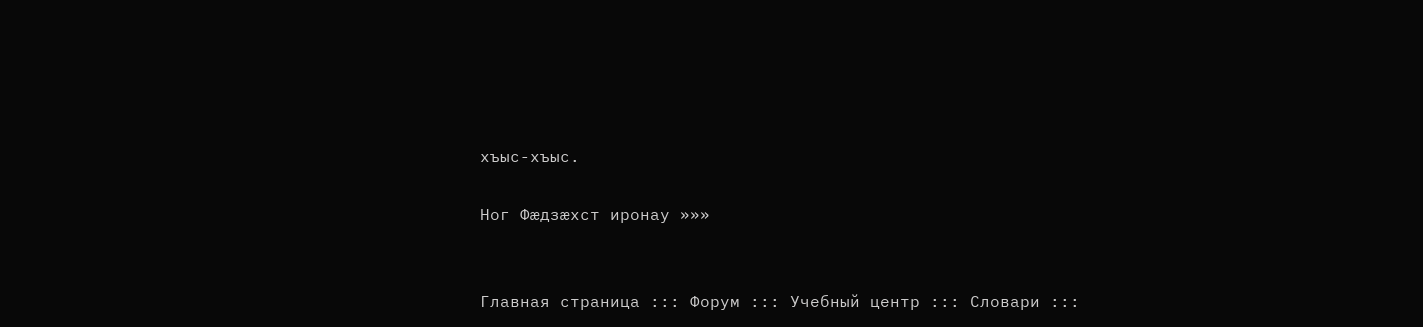хъыс-хъыс.

Ног Фæдзæхст иронау »»»


Главная страница ::: Форум ::: Учебный центр ::: Словари :::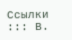Ссылки ::: В.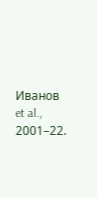Иванов et al., 2001–22.